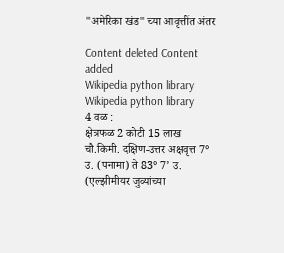"अमेरिका खंड" च्या आवृत्तींत अंतर

Content deleted Content added
Wikipedia python library
Wikipedia python library
4 वळ :
क्षेत्रफळ 2 कोटी 15 लाख चौ.किमी. दक्षिण-उत्तर अक्षवृत्त 7° उ. (पनामा) ते 83° 7’ उ. (एल्झीमीयर जुव्यांच्या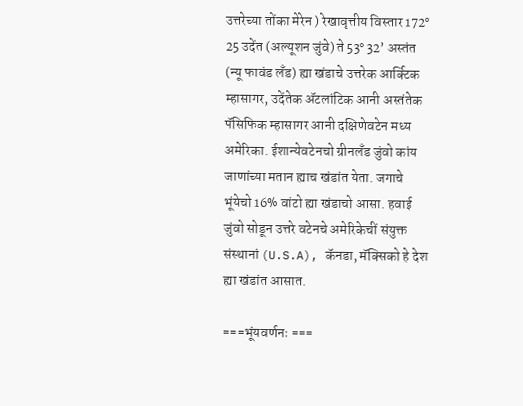उत्तरेच्या तोंका मेरेन ) रेखावृत्तीय विस्तार 172° 25 उदेंत (अल्यूशन जुंवे) ते 53° 32’ अस्तंत (न्यू फावंड लँड) ह्या खंडाचे उत्तरेक आर्क्टिक म्हासागर, उदेंतेक ॲटलांटिक आनी अस्तंतेक पॅसिफिक म्हासागर आनी दक्षिणेवटेन मध्य अमेरिका. ईशान्येवटेनचो ग्रीनलँड जुंवो कांय जाणांच्या मतान ह्याच खंडांत येता. जगाचे भूंयेचो 16% वांटो ह्या खंडाचो आसा. हवाई जुंवो सोडून उत्तरे वटेनचे अमेरिकेचीं संयुक्त संस्थानां (U.S.A), कॅनडा, मॅक्सिको हे देश ह्या खंडांत आसात.

===भूंयवर्णनः ===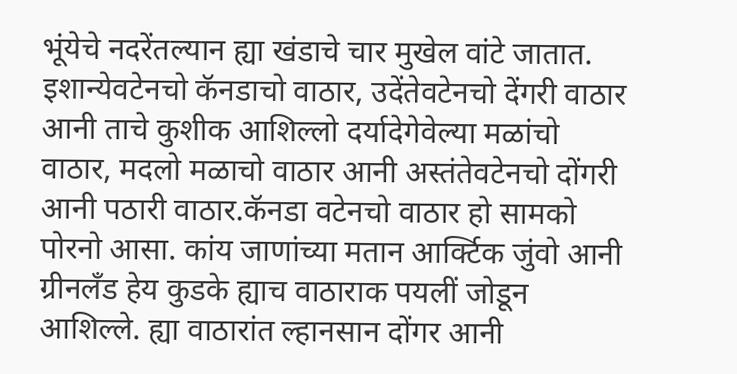भूंयेचे नदरेंतल्यान ह्या खंडाचे चार मुखेल वांटे जातात. इशान्येवटेनचो कॅनडाचो वाठार, उदेंतेवटेनचो देंगरी वाठार आनी ताचे कुशीक आशिल्लो दर्यादेगेवेल्या मळांचो वाठार, मदलो मळाचो वाठार आनी अस्तंतेवटेनचो दोंगरी आनी पठारी वाठार.कॅनडा वटेनचो वाठार हो सामको पोरनो आसा. कांय जाणांच्या मतान आर्क्टिक जुंवो आनी ग्रीनलँड हेय कुडके ह्याच वाठाराक पयलीं जोडून आशिल्ले. ह्या वाठारांत ल्हानसान दोंगर आनी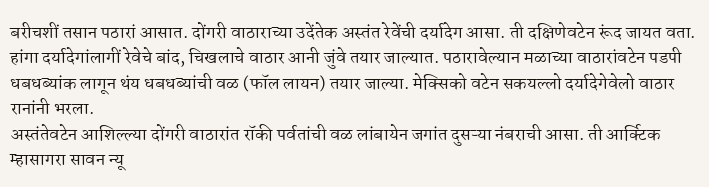बरीचशीं तसान पठारां आसात. दोंगरी वाठाराच्या उदेंतेक अस्तंत रेवेंची दर्यादेग आसा. ती दक्षिणेवटेन रूंद जायत वता. हांगा दर्यादेगांलागीं रेवेचे बांद, चिखलाचे वाठार आनी जुंवे तयार जाल्यात. पठारावेल्यान मळाच्या वाठारांवटेन पडपी धबधब्यांक लागून थंय धबधब्यांची वळ (फॉल लायन) तयार जाल्या. मेक्सिको वटेन सकयल्लो दर्यादेगेवेलो वाठार रानांनी भरला.
अस्तंतेवटेन आशिल्ल्या दोंगरी वाठारांत रॉकी पर्वतांची वळ लांबायेन जगांत दुसऱ्या नंबराची आसा. ती आर्क्टिक म्हासागरा सावन न्यू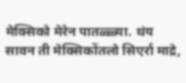मेक्सिको मेरेन पातळ्ळ्या. थंय सावन ती मेक्सिकोंतलो सिएर्रा माद्रे,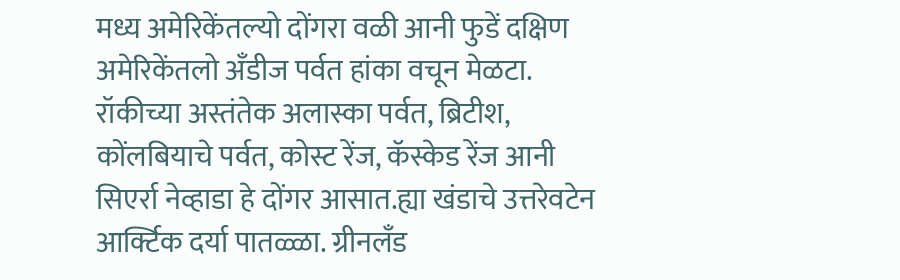मध्य अमेरिकेंतल्यो दोंगरा वळी आनी फुडें दक्षिण अमेरिकेंतलो अँडीज पर्वत हांका वचून मेळटा. रॉकीच्या अस्तंतेक अलास्का पर्वत, ब्रिटीश, कोंलबियाचे पर्वत, कोस्ट रेंज, कॅस्केड रेंज आनी सिएर्रा नेव्हाडा हे दोंगर आसात.ह्या खंडाचे उत्तरेवटेन आर्क्टिक दर्या पातळ्ळा. ग्रीनलँड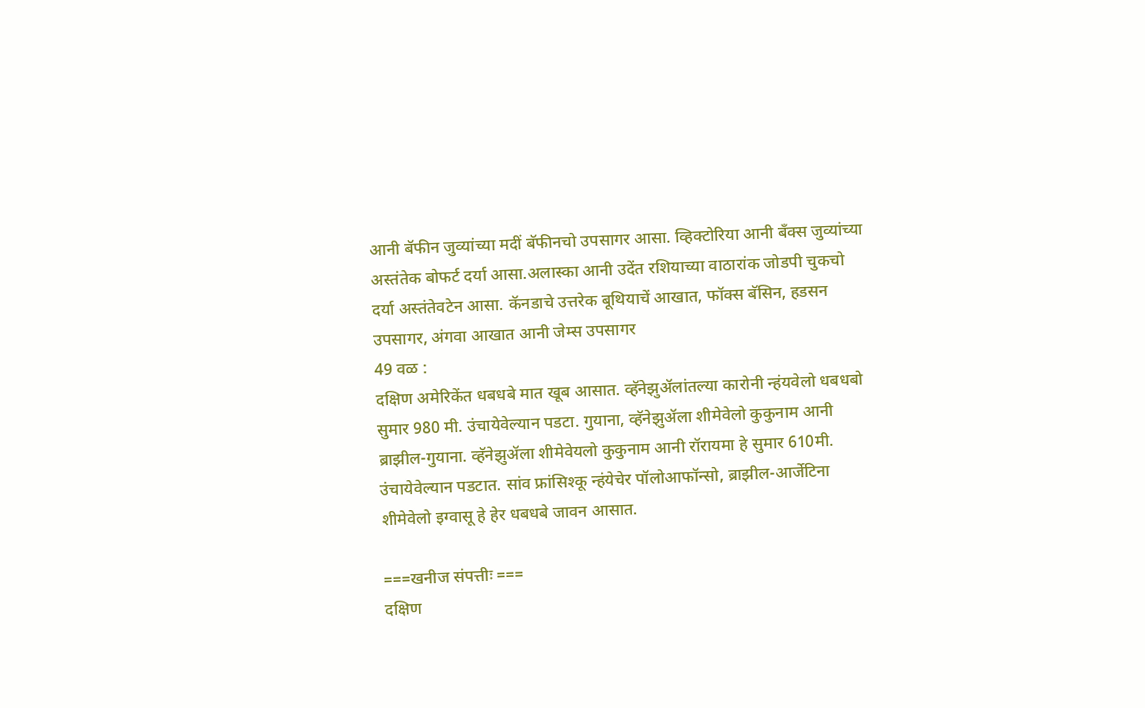आनी बॅफीन जुव्यांच्या मदीं बॅफीनचो उपसागर आसा. व्हिक्टोरिया आनी बँक्स जुव्यांच्या अस्तंतेक बोफर्ट दर्या आसा.अलास्का आनी उदेंत रशियाच्या वाठारांक जोडपी चुकचो दर्या अस्तंतेवटेन आसा. कॅनडाचे उत्तरेक बूथियाचें आखात, फॉक्स बॅसिन, हडसन उपसागर, अंगवा आखात आनी जेम्स उपसागर
49 वळ :
दक्षिण अमेरिकेंत धबधबे मात खूब आसात. व्हॅनेझुॲलांतल्या कारोनी न्हंयवेलो धबधबो सुमार 980 मी. उंचायेवेल्यान पडटा. गुयाना, व्हॅनेझुॲला शीमेवेलो कुकुनाम आनी ब्राझील-गुयाना. व्हॅनेझुॲला शीमेवेयलो कुकुनाम आनी रॉरायमा हे सुमार 610मी. उंचायेवेल्यान पडटात. सांव फ्रांसिश्कू न्हंयेचेर पॉलोआफॉन्सो, ब्राझील-आर्जेटिना शीमेवेलो इग्वासू हे हेर धबधबे जावन आसात.

===खनीज संपत्तीः ===
दक्षिण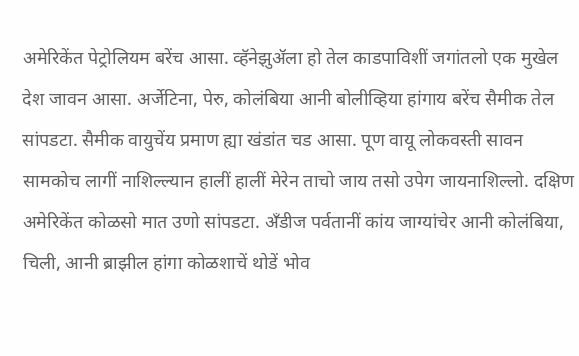अमेरिकेंत पेट्रोलियम बरेंच आसा. व्हॅनेझुॲला हो तेल काडपाविशीं जगांतलो एक मुखेल देश जावन आसा. अर्जेटिना, पेरु, कोलंबिया आनी बोलीव्हिया हांगाय बरेंच सैमीक तेल सांपडटा. सैमीक वायुचेंय प्रमाण ह्या खंडांत चड आसा. पूण वायू लोकवस्ती सावन सामकोच लागीं नाशिल्ल्यान हालीं हालीं मेरेन ताचो जाय तसो उपेग जायनाशिल्लो. दक्षिण अमेरिकेंत कोळसो मात उणो सांपडटा. अँडीज पर्वतानीं कांय जाग्यांचेर आनी कोलंबिया, चिली, आनी ब्राझील हांगा कोळशाचें थोडें भोव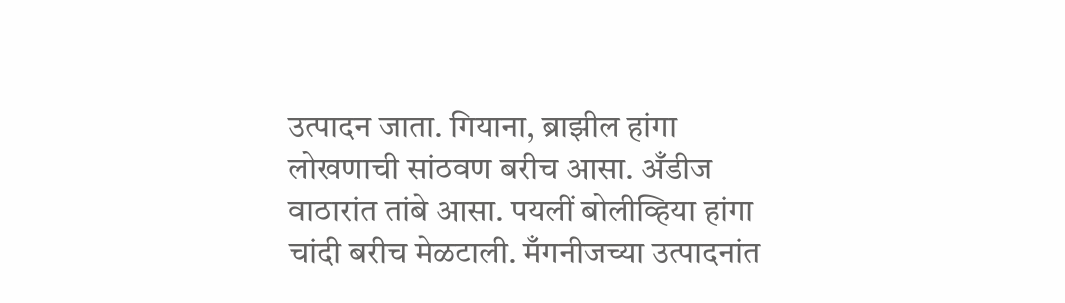उत्पादन जाता. गियाना, ब्राझील हांगा लोखणाची सांठवण बरीच आसा. अँडीज वाठारांत तांबे आसा. पयलीं बोलीव्हिया हांगा चांदी बरीच मेळटाली. मँगनीजच्या उत्पादनांत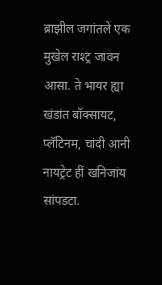ब्राझील जगांतलें एक मुखेल राश्ट्र जावन आसा. ते भायर ह्या खंडांत बॉक्सायट, प्लॅटिनम, चांदी आनी नायट्रेट हीं खनिजांय सांपडटा.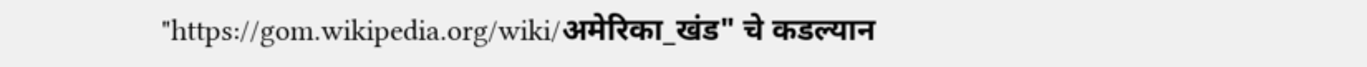"https://gom.wikipedia.org/wiki/अमेरिका_खंड" चे कडल्यान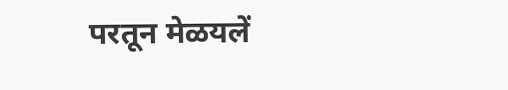परतून मेळयलें